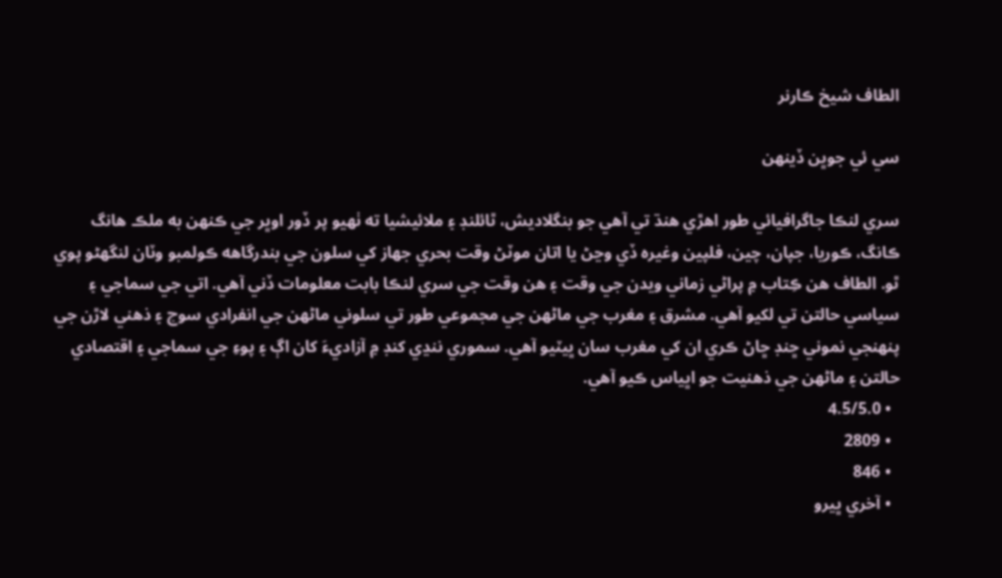الطاف شيخ ڪارنر

سي ئي جوڀن ڏينهن

سري لنڪا جاگرافيائي طور اهڙي هنڌ تي آهي جو بنگلاديش، ٿائلنڊ ۽ ملائيشيا ته ٺهيو پر ڏور اوڀر جي ڪنهن به ملڪ هانگ ڪانگ، ڪوريا، جپان، چين، فلپين وغيره ڏي وڃڻ يا اتان موٽڻ وقت بحري جهاز کي سلون جي بندرگاهه ڪولمبو وٽان لنگهڻو پوي ٿو. الطاف هن ڪِتاب ۾ پراڻي زماني ويدن جي وقت ۽ هن وقت جي سري لنڪا بابت معلومات ڏني آهي. اتي جي سماجي ۽ سياسي حالتن تي لکيو آهي. مشرق ۽ مغرب جي ماڻهن جي مجموعي طور تي سلوني ماڻهن جي انفرادي سوچ ۽ ذهني لاڙن جي پنهنجي نموني ڇنڊ ڇاڻ ڪري ان کي مغرب سان ڀيٽيو آهي. سموري ننڍي کنڊ ۾ آزاديءَ کان اڳ ۽ پوءِ جي سماجي ۽ اقتصادي حالتن ۽ ماڻهن جي ذهنيت جو اڀياس ڪيو آهي.
  • 4.5/5.0
  • 2809
  • 846
  • آخري ڀيرو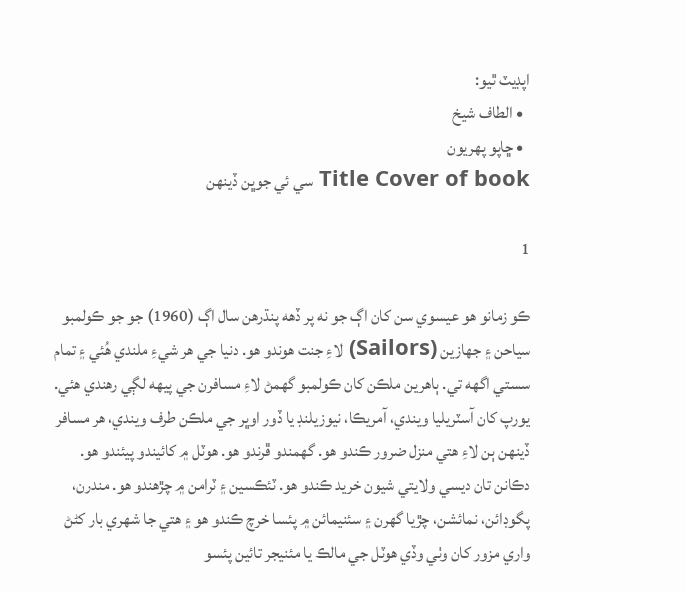اپڊيٽ ٿيو:
  • الطاف شيخ
  • ڇاپو پھريون
Title Cover of book سي ئي جوڀن ڏينهن

1

ڪو زمانو هو عيسوي سن کان اڳ جو نه پر ڏهه پنڌرهن سال اڳ (1960) جو جو ڪولمبو سياحن ۽ جهازين (Sailors) لاءِ جنت هوندو هو. دنيا جي هر شيءِ ملندي هُئي ۽ تمام سستي اگھه تي. ٻاهرين ملڪن کان ڪولمبو گھمڻ لاءِ مسافرن جي پيهه لڳي رهندي هئي. يورپ کان آسٽريليا ويندي، آمريڪا، نيوزيلنڊ يا ڏور اوڀر جي ملڪن طرف ويندي، هر مسافر ڏينهن ٻن لاءِ هتي منزل ضرور ڪندو هو. گھمندو ڦرندو هو. هوٽل ۾ کائيندو پيئندو هو. دڪانن تان ديسي ولايتي شيون خريد ڪندو هو. ٽئڪسين ۽ ٽرامن ۾ چڙهندو هو. مندرن، پگوڊائن، نمائشن، چڙيا گھرن ۽ سئنيمائن ۾ پئسا خرچ ڪندو هو ۽ هتي جا شهري بار کڻڻ واري مزور کان وٺي وڏي هوٽل جي مالڪ يا مئنيجر تائين پئسو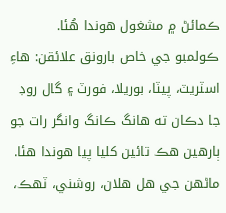ڪمائڻ ۾ مشغول هوندا هُئا.
ڪولمبو جي خاص بارونق علائقن: هاءِ اسٽريٽ، پيٽا، بوريلا، فورٽ ۽ گال روڊ جا دڪان ته هانگ ڪانگ وانگر رات جو ٻارهين هڪ تائين کليا پيا هوندا هئا. ماڻهن جي هل هلان، روشني، ٽهڪ،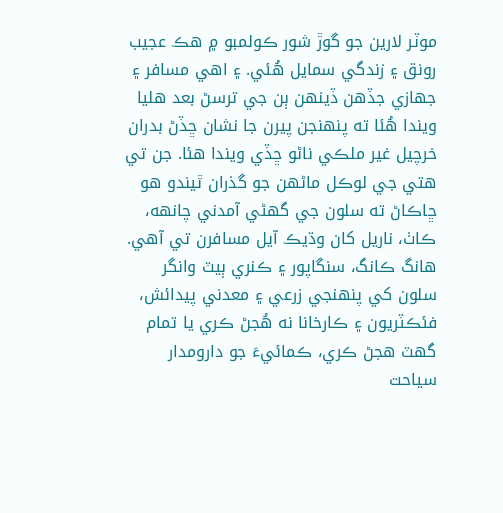موٽر لارين جو گوڙ شور ڪولمبو ۾ هڪ عجيب رونق ۽ زندگي سمايل هُئي. ۽ اهي مسافر ۽ جهازي جڏهن ڏينهن ٻن جي ترسڻ بعد هليا ويندا هُئا ته پنهنجن پيرن جا نشان ڇڏڻ بدران خرچيل غير ملڪي ناڻو ڇڏي ويندا هئا. جن تي هتي جي لوڪل ماڻهن جو گذران ٿيندو هو ڇاڪاڻ ته سلون جي گھڻي آمدني چانهه، ڪاٺ، ناريل کان وڌيڪ آيل مسافرن تي آهي.
هانگ ڪانگ، سنگاپور ۽ ڪنري ٻيٽ وانگر سلون کي پنهنجي زرعي ۽ معدني پيدائش، فئڪٽريون ۽ ڪارخانا نه هُجڻ ڪري يا تمام گھٽ هجڻ ڪري، ڪمائيءَ جو دارومدار سياحت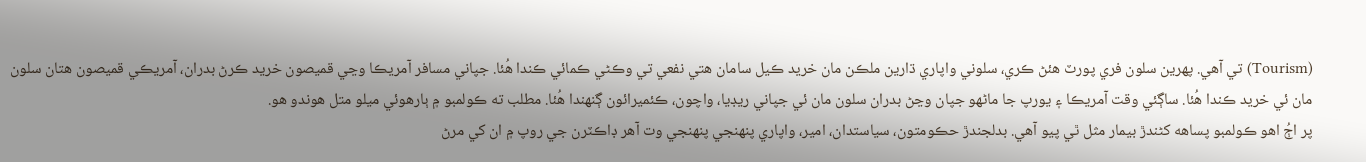(Tourism) تي آهي. پهرين سلون فري پورٽ هئڻ ڪري، سلوني واپاري ڌارين ملڪن مان خريد ڪيل سامان هتي نفعي تي وڪڻي ڪمائي ڪندا هُئا. جپاني مسافر آمريڪا وڃي قميصون خريد ڪرڻ بدران، آمريڪي قميصون هتان سلون مان ئي خريد ڪندا هُئا. ساڳئي وقت آمريڪا ۽ يورپ جا ماڻهو جپان وڃڻ بدران سلون مان ئي جپاني ريڊيا، واچون، ڪئميرائون ڳنهندا هُئا. مطلب ته ڪولمبو ۾ ٻارهوئي ميلو متل هوندو هو.
پر اڄُ اهو ڪولمبو پساهه کڻندڙ بيمار مثل ٿي پيو آهي. بدلجندڙ حڪومتون، سياستدان، امير، واپاري پنهنجي پنهنجي وت آهر ڊاڪٽرن جي روپ ۾ ان کي مرڻ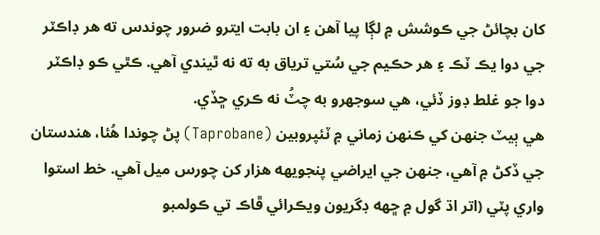کان بچائڻ جي ڪوشش ۾ لڳا پيا آهن ۽ ان بابت ايترو ضرور چوندس ته هر ڊاڪٽر جي دوا يڪ ٽڪ ۽ هر حڪيم جي سُتي ترياق به ته نه ٿيندي آهي. ڪٿي ڪو ڊاڪٽر دوا جو غلط ڊوز ڏئي، هي سوجھرو به چٽُ نه ڪري ڇڏي.
هي ٻيٽ جنهن کي ڪنهن زماني ۾ ٽئپروبين (Taprobane) پڻ چوندا هُئا، هندستان جي ڏکڻ ۾ آهي، جنهن جي ايراضي پنجويهه هزار کن چورس ميل آهي. خط استوا واري پٽي (اتر اڌ گول ۾ ڇهه ڊگريون ويڪرائي ڦاڪ تي ڪولمبو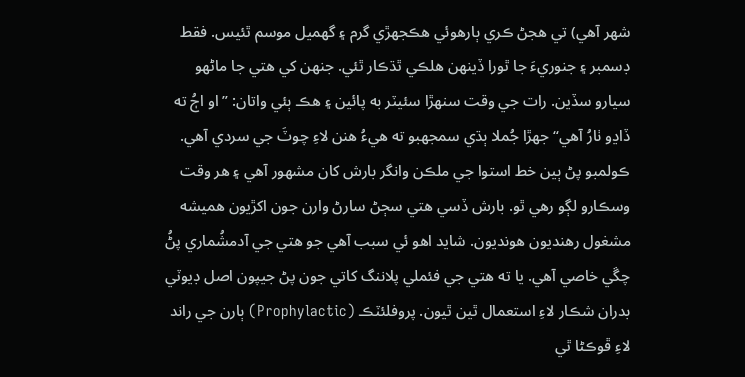شهر آهي) تي هجڻ ڪري ٻارهوئي هڪجهڙي گرم ۽ گھميل موسم ٿئيس. فقط ڊسمبر ۽ جنوريءَ جا ٿورا ڏينهن هلڪي ٿڌڪار ٿئي. جنهن کي هتي جا ماڻهو سيارو سڏين. رات جي وقت سنهڙا سئيٽر به پائين ۽ هڪ ٻئي واتان: ”او اڄُ ته ڏاڍو ٺارُ آهي“ جهڙا جُملا ٻڌي سمجھبو ته هيءُ هنن لاءِ چوٽَ جي سردي آهي.
ڪولمبو پڻ ٻين خط استوا جي ملڪن وانگر بارش کان مشهور آهي ۽ هر وقت وسڪارو لڳو رهي ٿو. بارش ڏسي هتي سڄڻ سارڻ وارن جون اکڙيون هميشه مشغول رهنديون هونديون. شايد اهو ئي سبب آهي جو هتي جي آدمشُماري پڻُ چڱي خاصي آهي. يا ته هتي جي فئملي پلاننگ کاتي جون پڻ جيپون اصل ڊيوٽي بدران شڪار لاءِ استعمال ٿين ٿيون. پروفلئٽڪ (Prophylactic) ٻارن جي راند لاءِ ڦوڪڻا ٿي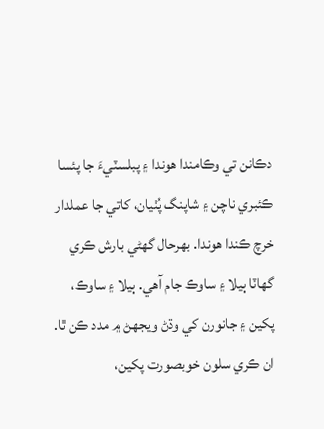دڪانن تي وڪامندا هوندا ۽ پبلسٽيءَ جا پئسا ڪئبري ناچن ۽ شاپنگ پُٺيان، کاتي جا عملدار خرچ ڪندا هوندا. بهرحال گھڻي بارش ڪري گھاٽا ٻيلا ۽ ساوڪ جام آهي. ٻيلا ۽ ساوڪ، پکين ۽ جانورن کي وڌڻ ويجھڻ ۾ مدد ڪن ٿا. ان ڪري سلون خوبصورت پکين،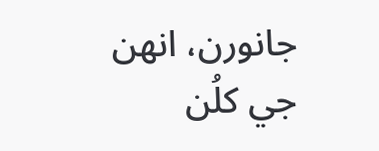جانورن، انهن جي کلُن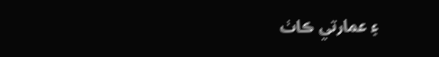۽ عمارتي ڪاٺ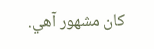کان مشهور آهي.